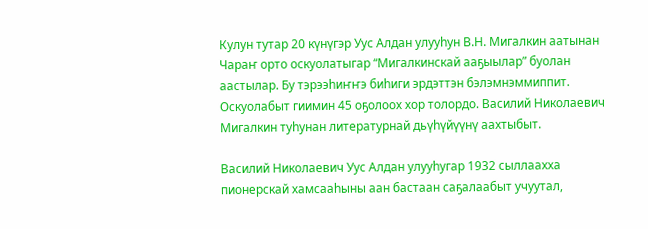Кулун тутар 20 күнүгэр Уус Алдан улууһун В.Н. Мигалкин аатынан Чараҥ орто оскуолатыгар “Мигалкинскай ааҕыылар” буолан аастылар. Бу тэрээһиҥҥэ биһиги эрдэттэн бэлэмнэммиппит. Оскуолабыт гиимин 45 оҕолоох хор толордо. Василий Николаевич Мигалкин туһунан литературнай дьүһүйүүнү аахтыбыт.

Василий Николаевич Уус Алдан улууһугар 1932 сыллаахха пионерскай хамсааһыны аан бастаан саҕалаабыт учуутал,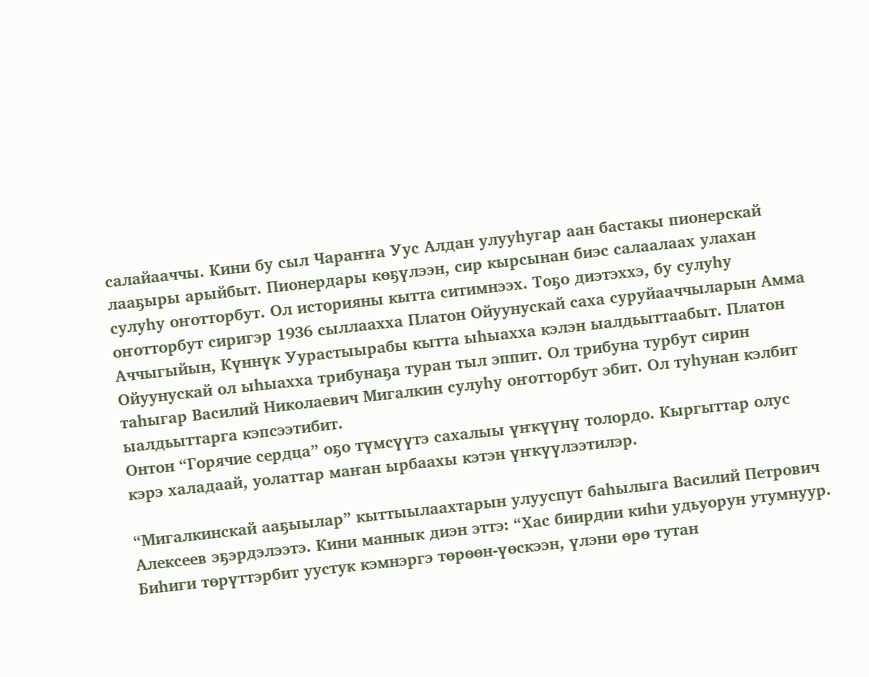салайааччы. Кини бу сыл Чараҥҥа Уус Алдан улууһугар аан бастакы пионерскай лааҕыры арыйбыт. Пионердары көҕүлээн, сир кырсынан биэс салаалаах улахан сулуһу оҥотторбут. Ол историяны кытта ситимнээх. Тоҕо диэтэххэ, бу сулуһу оҥотторбут сиригэр 1936 сыллаахха Платон Ойуунускай саха суруйааччыларын Амма Аччыгыйын, Күннүк Уурастыырабы кытта ыһыахха кэлэн ыалдьыттаабыт. Платон Ойуунускай ол ыһыахха трибунаҕа туран тыл эппит. Ол трибуна турбут сирин таһыгар Василий Николаевич Мигалкин сулуһу оҥотторбут эбит. Ол туһунан кэлбит ыалдьыттарга кэпсээтибит.
Онтон “Горячие сердца” оҕо түмсүүтэ сахалыы үҥкүүнү толордо. Кыргыттар олус кэрэ халадаай, уолаттар маҥан ырбаахы кэтэн үҥкүүлээтилэр.

“Мигалкинскай ааҕыылар” кыттыылаахтарын улууспут баһылыга Василий Петрович Алексеев эҕэрдэлээтэ. Кини маннык диэн эттэ: “Хас биирдии киһи удьуорун утумнуур. Биһиги төрүттэрбит уустук кэмнэргэ төрөөн-үөскээн, үлэни өрө тутан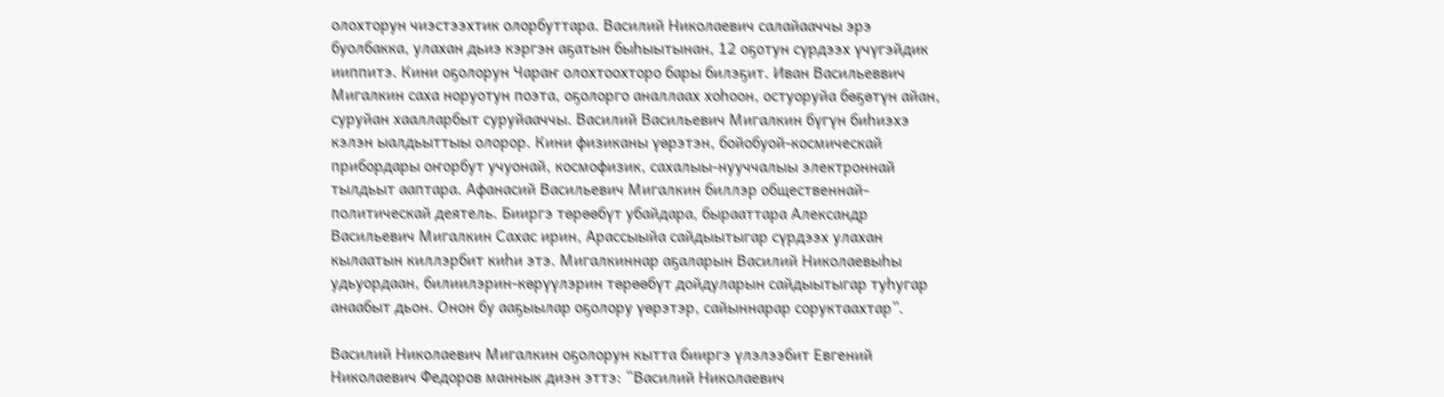олохторун чиэстээхтик олорбуттара. Василий Николаевич салайааччы эрэ буолбакка, улахан дьиэ кэргэн аҕатын быһыытынан, 12 оҕотун сүрдээх үчүгэйдик ииппитэ. Кини оҕолорун Чараҥ олохтоохторо бары билэҕит. Иван Васильеввич Мигалкин саха норуотун поэта, оҕолорго аналлаах хоһоон, остуоруйа бөҕөтүн айан, суруйан хаалларбыт суруйааччы. Василий Васильевич Мигалкин бүгүн биһиэхэ кэлэн ыалдьыттыы олорор. Кини физиканы үөрэтэн, бойобуой-космическай прибордары оҥорбут учуонай, космофизик, сахалыы-нууччалыы электроннай тылдьыт ааптара. Афанасий Васильевич Мигалкин биллэр общественнай-политическай деятель. Бииргэ төрөөбүт убайдара, бырааттара Александр Васильевич Мигалкин Сахас ирин, Арассыыйа сайдыытыгар сүрдээх улахан кылаатын киллэрбит киһи этэ. Мигалкиннар аҕаларын Василий Николаевыһы удьуордаан, билиилэрин-көрүүлэрин төрөөбүт дойдуларын сайдыытыгар туһугар анаабыт дьон. Онон бу ааҕыылар оҕолору үөрэтэр, сайыннарар соруктаахтар”.

Василий Николаевич Мигалкин оҕолорун кытта бииргэ үлэлээбит Евгений Николаевич Федоров маннык диэн эттэ: “Василий Николаевич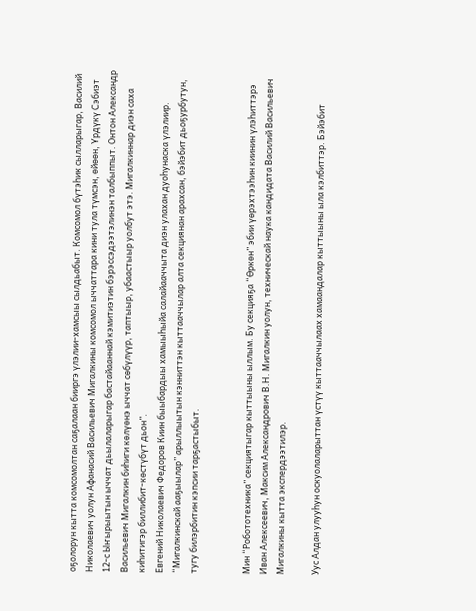оҕолорун кытта комсомолтан саҕалаан бииргэ үлэлии-хамсыы сылдьабыт. Комсомол бүтэһик сылларыгар, Василий Николаевич уолун Афанасий Васильевич Мигалкины комсомол ыччаттара кини тула түмсэн, өйөөн, Үрдүкү Сэбиэт 12-с Ыҥырыытын ыччат дьылаларыгар бастайааннай кэмитиэтин бэрэссэдээтэлинэн талбыппыт. Онтон Александр Васильевич Мигалкин биһиги көлүөнэ ыччат сөбүлүүр, таптыыр, убаастыыр уолбут этэ. Мигалкиннар диэн саха киһитигэр биллибит-көстүбүт дьон”.
Евгений Николаевич Федоров Киин быыбардыы хамыыһыйа салайааччыта диэн улахан дуоһунаска үлэлиир.
“Мигалкинскай ааҕыылар” арыллыытын кэнниттэн кыттааччылар алта секциянан арахсан, бэйэбит дьоҕурбутун, тугу билэрбитин кэпсии тарҕастыбыт.


Мин “Робототехника” секциятыгар кыттыыны ыллым. Бу секцияҕа “Өркөн” эбии үөрэхтээһин киинин үлэһиттэрэ Иван Алексеевич, Максим Александрович В.Н. Мигалкин уолун, техническай наука кандидата Василий Васильевич Мигалкины кытта экспердээтилэр.

Уус Алдан улууһун оскуолаларыттан үстүү кыттааччылаах хамаандалар кыттыыны ыла кэлбиттэр. Бэйэбит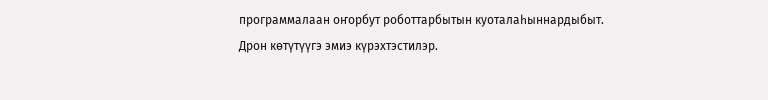программалаан оҥорбут роботтарбытын куоталаһыннардыбыт. Дрон көтүтүүгэ эмиэ күрэхтэстилэр.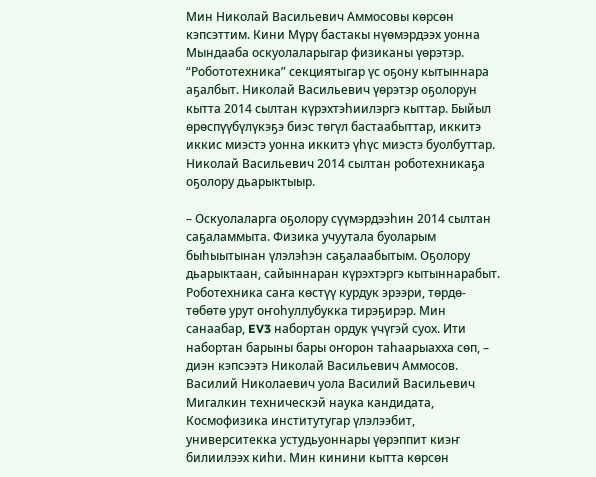Мин Николай Васильевич Аммосовы көрсөн кэпсэттим. Кини Мүрү бастакы нүөмэрдээх уонна Мындааба оскуолаларыгар физиканы үөрэтэр. “Робототехника” секциятыгар үс оҕону кытыннара аҕалбыт. Николай Васильевич үөрэтэр оҕолорун кытта 2014 сылтан күрэхтэһиилэргэ кыттар. Быйыл өрөспүүбүлүкэҕэ биэс төгүл бастаабыттар, иккитэ иккис миэстэ уонна иккитэ үһүс миэстэ буолбуттар.
Николай Васильевич 2014 сылтан роботехникаҕа оҕолору дьарыктыыр.

– Оскуолаларга оҕолору сүүмэрдээһин 2014 сылтан саҕаламмыта. Физика учуутала буоларым быһыытынан үлэлэһэн саҕалаабытым. Оҕолору дьарыктаан, сайыннаран күрэхтэргэ кытыннарабыт. Роботехника саҥа көстүү курдук эрээри, төрдө-төбөтө урут оҥоһуллубукка тирэҕирэр. Мин санаабар, EV3 набортан ордук үчүгэй суох. Ити набортан барыны бары оҥорон таһаарыахха сөп, – диэн кэпсээтэ Николай Васильевич Аммосов.
Василий Николаевич уола Василий Васильевич Мигалкин техническэй наука кандидата, Космофизика институтугар үлэлээбит, университекка устудьуоннары үөрэппит киэҥ билиилээх киһи. Мин кинини кытта көрсөн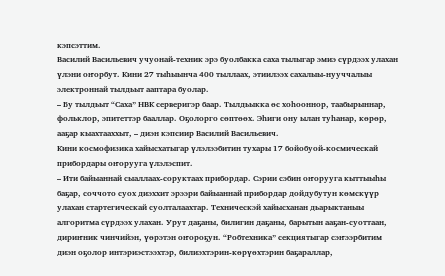кэпсэттим.
Василий Васильевич учуонай-техник эрэ буолбакка саха тылыгар эмиэ сүрдээх улахан үлэни оҥорбут. Кини 27 тыһыынча 400 тыллаах, этиилээх сахалыы-нууччалыы электроннай тылдьыт ааптара буолар.
– Бу тылдьыт “Саха” НВК серверигэр баар. Тылдьыкка өс хоһооннор, таабырыннар, фольклор, эпитеттэр бааллар. Оҕолорго сөптөөх. Эһиги ону ылан туһанар, көрөр, ааҕар кыахтааххыт, – диэн кэпсиир Василий Васильевич.
Кини космофизика хайысхатыгар үлэлээбитин тухары 17 бойобуой-космическай прибордары оҥорууга үлэлэспит.
– Ити байыаннай сыаллаах-соруктаах прибордар. Сэрии сэбин оҥорууга кыттыыһы баҕар, соччото суох диэххит эрээри байыаннай прибордар дойдубутун көмскүүр улахан стартегическай суолталаахтар. Техническэй хайысханан дьарыктаныы алгоритма сүрдээх улахан. Урут даҕаны, билигин даҕаны, барытын ааҕан-суоттаан, дириҥник чинчийэн, үөрэтэн оҥороҕун. “Робтехника” секциятыгар сэҥээрбитим диэн оҕолор интэриэстээхтэр, билиэхтэрин-көрүөхтэрин баҕараллар,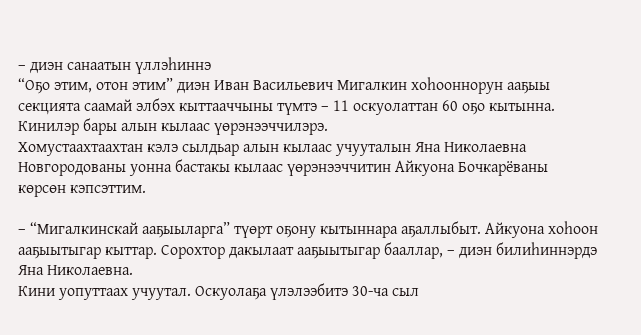– диэн санаатын үллэһиннэ
“Оҕо этим, отон этим” диэн Иван Васильевич Мигалкин хоһооннорун ааҕыы секцията саамай элбэх кыттааччыны түмтэ – 11 оскуолаттан 60 оҕо кытынна. Кинилэр бары алын кылаас үөрэнээччилэрэ.
Хомустаахтаахтан кэлэ сылдьар алын кылаас учууталын Яна Николаевна Новгородованы уонна бастакы кылаас үөрэнээччитин Айкуона Бочкарёваны көрсөн кэпсэттим.

– “Мигалкинскай ааҕыыларга” түөрт оҕону кытыннара аҕаллыбыт. Айкуона хоһоон ааҕыытыгар кыттар. Сорохтор дакылаат ааҕыытыгар бааллар, – диэн билиһиннэрдэ Яна Николаевна.
Кини уопуттаах учуутал. Оскуолаҕа үлэлээбитэ 30-ча сыл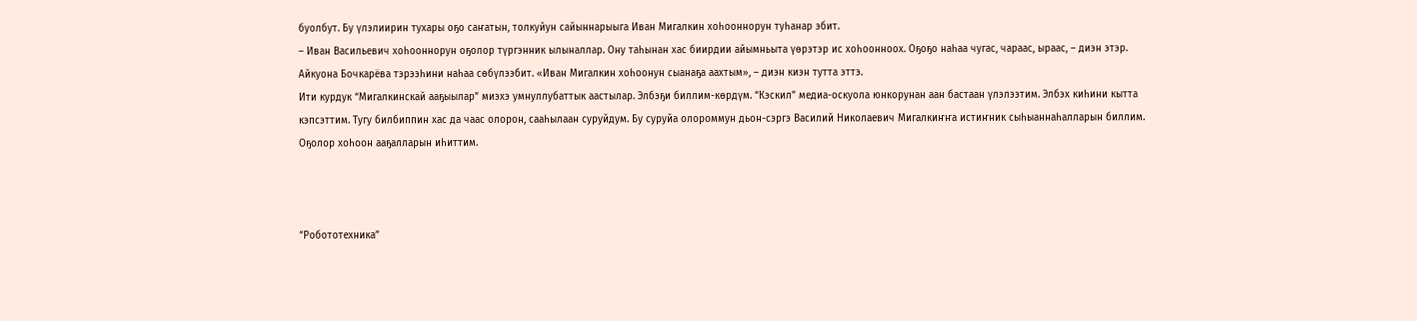буолбут. Бу үлэлиирин тухары оҕо саҥатын, толкуйун сайыннарыыга Иван Мигалкин хоһооннорун туһанар эбит.
– Иван Васильевич хоһооннорун оҕолор түргэнник ылыналлар. Ону таһынан хас биирдии айымньыта үөрэтэр ис хоһоонноох. Оҕоҕо наһаа чугас, чараас, ыраас, – диэн этэр.
Айкуона Бочкарёва тэрээһини наһаа сөбүлээбит. «Иван Мигалкин хоһоонун сыанаҕа аахтым», – диэн киэн тутта эттэ.
Ити курдук “Мигалкинскай ааҕыылар” миэхэ умнуллубаттык аастылар. Элбэҕи биллим-көрдүм. “Кэскил” медиа-оскуола юнкорунан аан бастаан үлэлээтим. Элбэх киһини кытта кэпсэттим. Тугу билбиппин хас да чаас олорон, сааһылаан суруйдум. Бу суруйа олороммун дьон-сэргэ Василий Николаевич Мигалкиҥҥа истиҥник сыһыаннаһалларын биллим. Оҕолор хоһоон ааҕалларын иһиттим.



“Робототехника”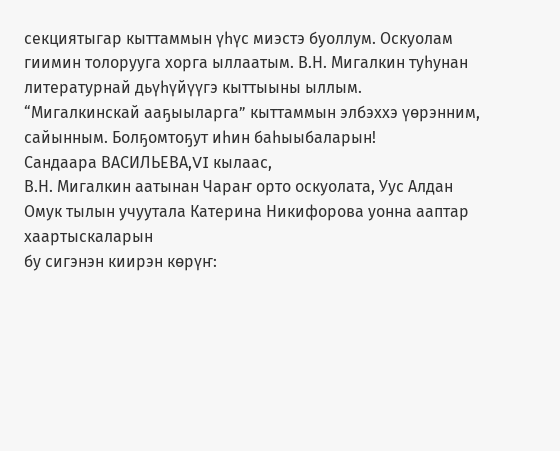секциятыгар кыттаммын үһүс миэстэ буоллум. Оскуолам гиимин толорууга хорга ыллаатым. В.Н. Мигалкин туһунан литературнай дьүһүйүүгэ кыттыыны ыллым.
“Мигалкинскай ааҕыыларга” кыттаммын элбэххэ үөрэнним, сайынным. Болҕомтоҕут иһин баһыыбаларын!
Сандаара ВАСИЛЬЕВА,VI кылаас,
В.Н. Мигалкин аатынан Чараҥ орто оскуолата, Уус Алдан
Омук тылын учуутала Катерина Никифорова уонна ааптар хаартыскаларын
бу сигэнэн киирэн көрүҥ: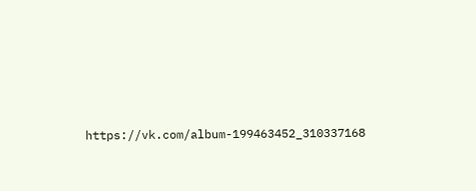https://vk.com/album-199463452_310337168